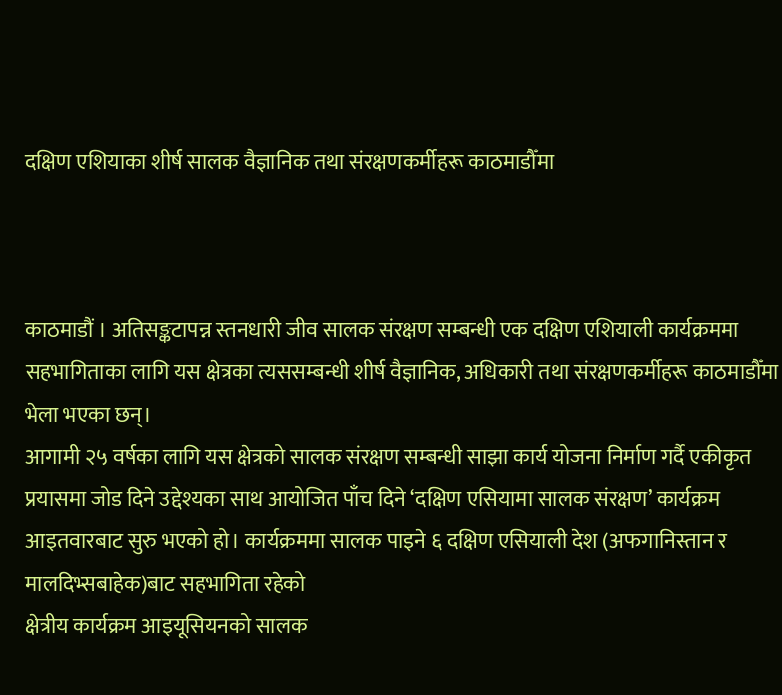दक्षिण एशियाका शीर्ष सालक वैज्ञानिक तथा संरक्षणकर्मीहरू काठमाडौँमा



काठमाडौं । अतिसङ्कटापन्न स्तनधारी जीव सालक संरक्षण सम्बन्धी एक दक्षिण एशियाली कार्यक्रममा सहभागिताका लागि यस क्षेत्रका त्यससम्बन्धी शीर्ष वैज्ञानिक, अधिकारी तथा संरक्षणकर्मीहरू काठमाडौँमा भेला भएका छन्।
आगामी २५ वर्षका लागि यस क्षेत्रको सालक संरक्षण सम्बन्धी साझा कार्य योजना निर्माण गर्दै एकीकृत प्रयासमा जोड दिने उद्देश्यका साथ आयोजित पाँच दिने ‘दक्षिण एसियामा सालक संरक्षण’ कार्यक्रम आइतवारबाट सुरु भएको हो। कार्यक्रममा सालक पाइने ६ दक्षिण एसियाली देश (अफगानिस्तान र मालदिभ्सबाहेक)बाट सहभागिता रहेको
क्षेत्रीय कार्यक्रम आइयूसियनको सालक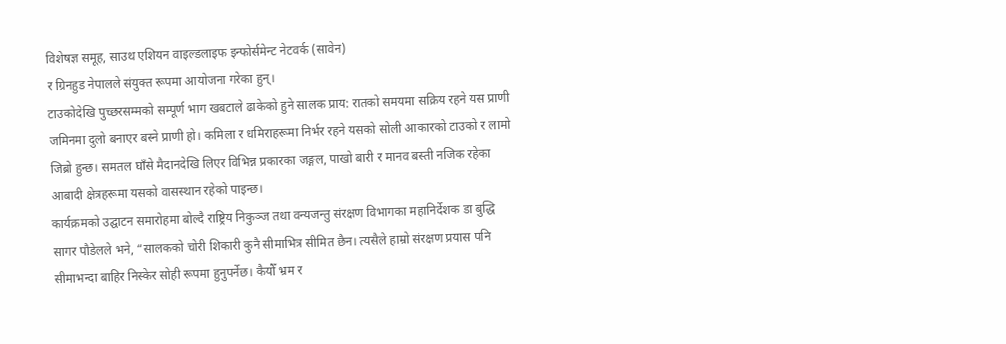विशेषज्ञ समूह, साउथ एशियन वाइल्डलाइफ इन्फोर्समेन्ट नेटवर्क (सावेन)
र ग्रिनहुड नेपालले संयुक्त रूपमा आयोजना गरेका हुन्।
टाउकोदेखि पुच्छरसम्मको सम्पूर्ण भाग खबटाले ढाकेको हुने सालक प्राय: रातको समयमा सक्रिय रहने यस प्राणी
जमिनमा दुलो बनाएर बस्ने प्राणी हो। कमिला र धमिराहरूमा निर्भर रहने यसको सोली आकारको टाउको र लामो
जिब्रो हुन्छ। समतल घाँसे मैदानदेखि लिएर विभिन्न प्रकारका जङ्गल, पाखो बारी र मानव बस्ती नजिक रहेका
आबादी क्षेत्रहरूमा यसको वासस्थान रहेको पाइन्छ।
कार्यक्रमको उद्घाटन समारोहमा बोल्दै राष्ट्रिय निकुञ्ज तथा वन्यजन्तु संरक्षण विभागका महानिर्देशक डा बुद्धि
सागर पौडेलले भने, “सालकको चोरी शिकारी कुनै सीमाभित्र सीमित छैन। त्यसैले हाम्रो संरक्षण प्रयास पनि
सीमाभन्दा बाहिर निस्केर सोही रूपमा हुनुपर्नेछ। कैयौँ भ्रम र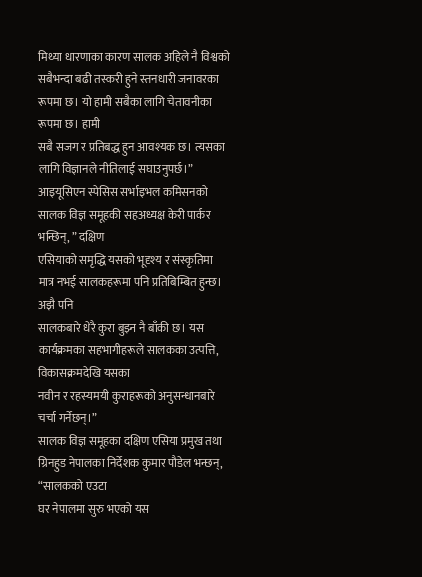मिथ्या धारणाका कारण सालक अहिले नै विश्वको
सबैभन्दा बढी तस्करी हुने स्तनधारी जनावरका रूपमा छ। यो हामी सबैका लागि चेतावनीका रूपमा छ। हामी
सबै सजग र प्रतिबद्ध हुन आवश्यक छ। त्यसका लागि विज्ञानले नीतिलाई सघाउनुपर्छ।”
आइयूसिएन स्पेसिस सर्भाइभल कमिसनको सालक विज्ञ समूहकी सहअध्यक्ष केरी पार्कर भन्छिन्, ” दक्षिण
एसियाको समृद्धि यसको भूदृश्य र संस्कृतिमा मात्र नभई सालकहरूमा पनि प्रतिबिम्बित हुन्छ। अझै पनि
सालकबारे धेरै कुरा बुझ्न नै बाँकी छ। यस कार्यक्रमका सहभागीहरूले सालकका उत्पत्ति, विकासक्रमदेखि यसका
नवीन र रहस्यमयी कुराहरूको अनुसन्धानबारे चर्चा गर्नेछन्।”
सालक विज्ञ समूहका दक्षिण एसिया प्रमुख तथा ग्रिनहुड नेपालका निर्देशक कुमार पौडेल भन्छन्, “सालकको एउटा
घर नेपालमा सुरु भएको यस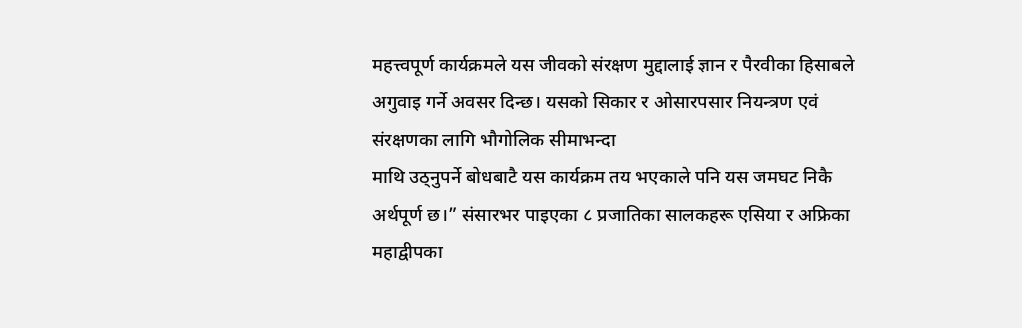महत्त्वपूर्ण कार्यक्रमले यस जीवको संरक्षण मुद्दालाई ज्ञान र पैरवीका हिसाबले
अगुवाइ गर्ने अवसर दिन्छ। यसको सिकार र ओसारपसार नियन्त्रण एवं संरक्षणका लागि भौगोलिक सीमाभन्दा
माथि उठ्नुपर्ने बोधबाटै यस कार्यक्रम तय भएकाले पनि यस जमघट निकै अर्थपूर्ण छ।” संसारभर पाइएका ८ प्रजातिका सालकहरू एसिया र अफ्रिका महाद्वीपका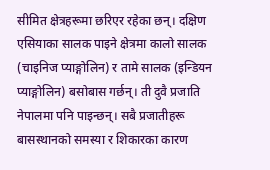सीमित क्षेत्रहरूमा छरिएर रहेका छन्। दक्षिण एसियाका सालक पाइने क्षेत्रमा कालो सालक (चाइनिज प्याङ्गोलिन) र तामे सालक (इन्डियन प्याङ्गोलिन) बसोबास गर्छन्। ती दुवै प्रजाति नेपालमा पनि पाइन्छन्। सबै प्रजातीहरू बासस्थानको समस्या र शिकारका कारण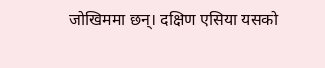जोखिममा छन्। दक्षिण एसिया यसको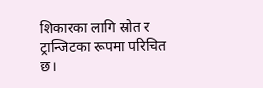शिकारका लागि स्रोत र ट्रान्जिटका रूपमा परिचित छ।